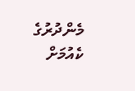މެންދުރުގެ ކެއުމަށް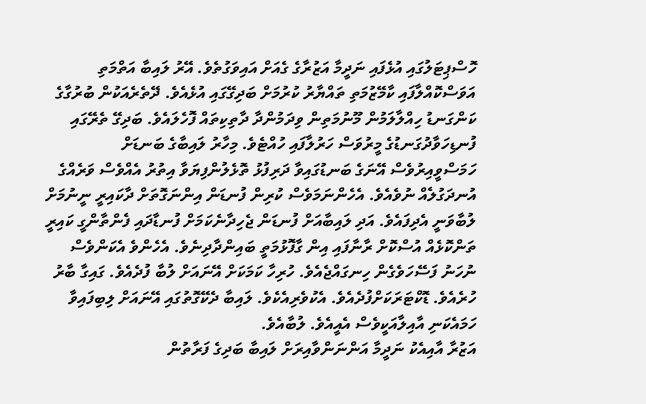ހޮސްޕިޓަލުގައި އުޅެފައި ނަދީމާ އަޒުރާގެ ގެއަށް އައިވަގުތެވެ. އޭރު ލައިބާ އަތްމަތި އަވަސްކޮއްލާފައި ކާމޭޒުމަތި ތައްޔާރު ކުރުމަށް ބަދިގޭގައި އުޅެއެވެ. ދޭތެރެއަކުން ބުރުގާގެ ކަންގަނޑު ހިއްލާލަމުން މޫނުމަތިން ވިދަމުންދާ ދާތިކިތައް ފޮހެލައެވެ. ބަދިގޭ ތެރޭގައި ފުނޑިހަވާދުގަނޑުގެ މީރުވަސް ހަރުލާފައި ހުއްޓެވެ. މިހާރު ލައިބާގެ ބަނޑަށް ހަމަސްވީއިރުވެސް އޭނަގެ ބަނޑުގައިވާ ދަރިފުޅު ތޮޅެލުންފިޔަވާ އިތުރު އެއްވެސް ވަރެއްގެ އުނދަގުލެއް ނުވެއެވެ. އެހެންނަމަވެސް ކުރިން ފުނޑަން އިންނަގޮތަށް ދާކައިރީ ނީނުމަށް ލުބާވަނީ އެދިފައެވެ. އަދި ލައިބާއަށް ފުނޑަން ޖެހިދާނެކަމަށް ފުނޑާދައި ފެންތާންގީ ކައިރީ ތަންކޮޅެއް އުސްކޮށް ރާނާފައި އިން ގާފޮޅުމަތީ ބައިންދާދިނެވެ. އެހެންވެ އެކަންވެސް ނުހަނު ފަސޭހަވެގެން ހިނގައްޖެއެވެ. ހުރިހާ ކަމަކަށް އޭނައަށް ލުބާ ފުދެއެވެ. ގައިގާ ބާރު ހުރެއެވެ. ޑޮކްޓަރަކަށްފުދެއެވެ. އެކުވެރިއެކެވެ. ލައިބާ ދެކޭގޮތުގައި އޭނައަށް ލިބިފައިވާ ހަމައެކަނި އާއިލާއަކީވެސް އެއީއެވެ. ލުބާއެވެ.
އަޒުރާ އާއިއެކު ނަދީމާ އަންނަންވާއިރަށް ލައިބާ ބަދިގެ ފަރާތުން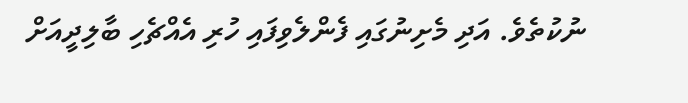ނުކުތެވެ. އަދި މެށިނުގައި ފެންލެވިފައި ހުރި އެއްޗެހި ބާލިދީއަށް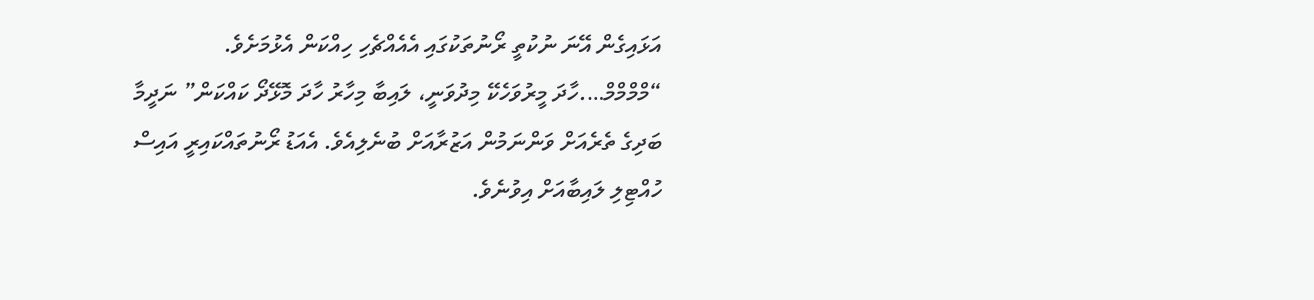އަޅައިގެން އޭނަ ނުކުތީ ރޯނުތަކުގައި އެއެއްޗެހި ހިއްކަން އެޅުމަށެވެ.
“މްމްމްމް….ހާދަ މީރުވަހެކޭ މިދުވަނީ، ލައިބާ މިހާރު ހާދަ މޮޅޭދޯ ކައްކަން” ނަދީމާ ބަދިގެ ތެރެއަށް ވަންނަމުން އަޒުރާއަށް ބުނެލިއެވެ. އެއަޑު ރޯނުތައްކައިރީ އައިސް ހުއްޓިލި ލައިބާއަށް އިވުނެވެ.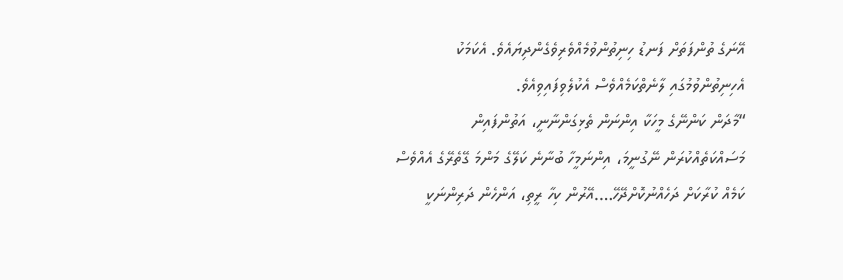އޭނަގެ ތުންފަތަށް ފަނޑު ހިނިތުންވުމެއްވެރިވެގެންދިޔައެވެ. އެކަމަކު އެހިނިތުންވުމުގައި ލާނެތްކަމެއްވެސް އެކުލެވިފައިވިއެވެ.
“މާދަން ކަންނޭގެ މީހަކާ އިންނަން ތެޅިގަންނާނީ، އަތުންފައިން މަސައްކަތެއްކުރަން ނޭގުނީމަ، އިންނަމީހާ ބުނާނެ ކަލޭގެ މަންމަ ގޭތެރޭގެ އެއްވެސް ކަމެއް ކުރާކަށް ދަހެއްނުކޮށްދޭހޭ….އޭރުން ކިހާ ރީތި، އަންހެން ދަރިންނަކީ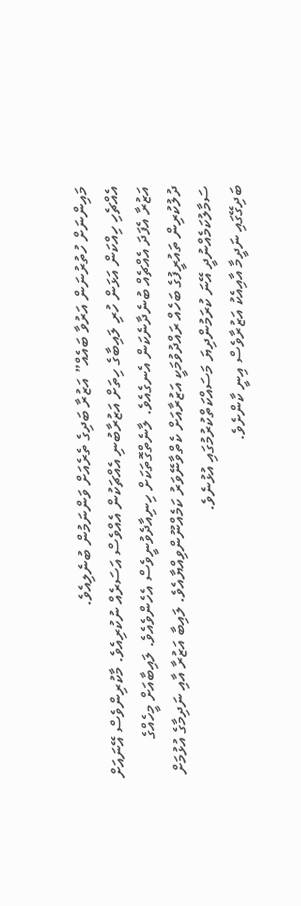މައިންނަށް ހުތުރުނަން އަރުވާ ބައެއް” އަޒުރާ ބަދިގެ ތެރެއަށް ވަންނަމުން ބުނެލިއެވެ.
އެއްޗެހި ހިއްކަން އަޅަން ހުރި ލައިބާގެ ހިތަށް އަޒުރާބުނި އެއްޗަކުން އެއްވެސް އަސަރެއް ނުކުރިއެވެ. މާކުރިންވެސް އޭނައަށް އަޒުރާ އެފަދަ އެއްޗެއް ބުނެދާނެކަން އެނގެއެވެ. ލާނެތްގޮތަކަށް ހިނިއާދެވުނީވެސް އެހެންވެއެވެ. ލައިބާއަށް މީހެއްގެ ދުލުކުރިން ތައުރީފުގެ ބަހެއް ރައްދުވުމަކީ އަޒުރާއަށް ކެތްވާނޭވަރު ކަމެއްނޫންވިއްޔާއެވެ. ލައިބާ އަޒުރާ އާއި ނަދިމާގެ އުޅުމަށް ސަމާލުކަމެއްނުދީ އޭނަ ކުރަމުންދިޔަ މަސައްކަތްކުރުމުގައި އުޅުނެވެ.
ބަދިގޭގައި ނަދީމާ އާއިއެކު އަޒުރާވެސް އިނީ ކާންށެވެ.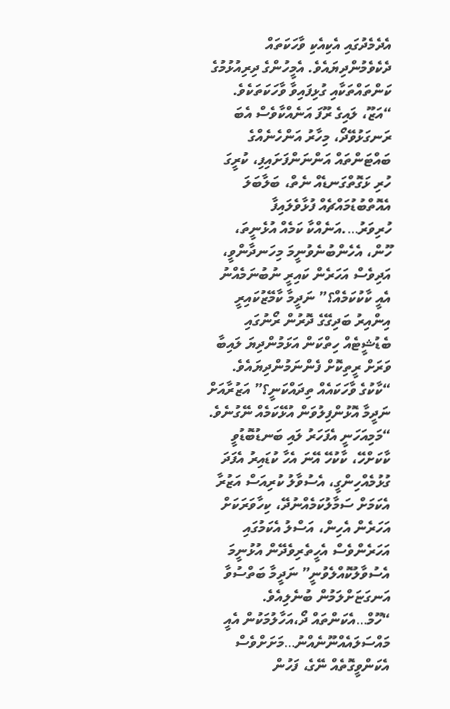އެދެމެދުގައި އެކިއެކި ވާހަކަތައް ދެކެވެމުންދިޔައެވެ. އެމީހުންގެ ދިރިއުޅުމުގެ ކަންތައްތަކާއި ގުޅިފައިވާ ވާހަކަތަކެވެ.
“އަޒޫ، ލައިގެ ރޫފަ އަނެއްކާވެސް އެބަ ރަނގަޅުވޭދޯ، މިހާރު އަންހެނެއްގެ ބައްޓަންތައް އަންނަންފަށައިފި، ކުރީގަ ހުރި ޅަގޮތްގަނޑެއް ނެތް، ބަލާބަލަ އެއޮތްބުޑުމައްޗެއް ފުޅާވެލައިފާ ހުރިވަރު….އަނެއްކާ ކަމެއް އުޅެނީތަ، ހޫން، އެހެންބުނެވުނީމަ މިހަނދާންވީ، އަދިވެސް އަހަރެން ކައިރީ ނުބުނަމެއްނު އެއީ ކާކުކަމެއް؟” ނަދީމާ ކާމޭޒުކައިރީ އިންއިރު ބަދިގޭގެ ދޮރުން ރޯނުގައި ބެޑުޝީޓެއް ހިތްކަން އަޅަމުންދިޔަ ލައިބާ ވަރަށް ރީތިކޮށް ފެންނަމުންދިޔައެވެ.
“ކާކުގެ ވާހަކައެއް ތިދައްކަނީ؟” އަޒުރާއަށް ނަދީމާ އޮޅުންފިލުވަން އުޅޭކަމެއް ނޭގުނެވެ.
“މަމިއަހަނީ އެފަހަރު ލައި ބަނޑުބޮޑުވީ ކާކަށްހޭ، ކާކުހޭ އޭނަ އެހާ ކުޑައިރު އެފަދަ ގުޅުމެއްހިންގީ، އެސުވާލު ކުރިއަސް އަޒުރާ އެކަމަށް ސަމާލުކަމެއްނުދޭ، ކިހާވަރަކަށް އަހަރެން އެހިން، އަސްލު އެކަމުގައި އަހަރެންވެސް އެހީތެރިވެދޭން އުޅުނީމަ އެސުވާލުކޮއްލެވުނީ” ނަދީމާ ބަތްސުވާ އަނގަޏަށްލަމުން ބުނެލިއެވެ.
“ހޫމް…އެކަންތައް ދޯ،އަހާލުމަކުން އެއީ މައްސަލައެއްނޫނެއްނު…މަށަށްވެސް އެކަންވީގޮތެއް ނޭގެ، ފަހުން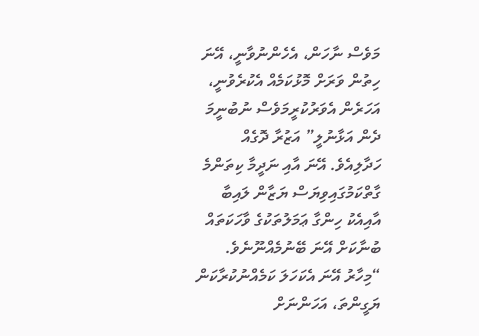މަވެސް ނާހަން، އެހެންނުވާނީ، އޭނަ ހިތުން ވަރަށް މޮޅުކަމެއް އެކުރެވުނީ، އަހަރެން އެވަރުކުރީމަވެސް ނުބުނީމަ ދެން އަޅާނުލީ” އަޒުރާ ދޮގެއް ހަދާލިއެވެ. އޭނަ އާއި ނަދީމާ ކިތަންމެ ގާތްކަމުގައިވިޔަސް ޔަޒާން ލައިބާ އާއިއެކު ހިންގާ ޢަމަލުތަކުގެ ވާހަކަތައް ބުނާކަށް އޭނަ ބޭނުމެއްނޫނެވެ.
“މިހާރު އޭނަ އެކަހަލަ ކަމެއްނުކުރާކަން ޔަގީންތަ، އަހަންނަށް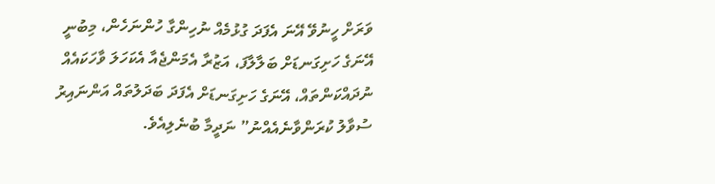ވަރަށް ހީނުވޭ އޭނަ އެފަދަ ގުޅުމެއް ނުހިންގާ ހުންނަހެން، މިބުނީ އޭނަގެ ހަށިގަނޑަށް ބަލާލާފަ، އަޒުރާ އެމަންޖެއާ އެކަހަލަ ވާހަކައެއް ނުދައްކަންތައް، އޭނަގެ ހަށިގަނޑަށް އެފަދަ ބަދަލުތައް އަންނައިރު ސުވާލު ކުރަންވާނެއެއްނު” ނަދީމާ ބުނެލިއެވެ.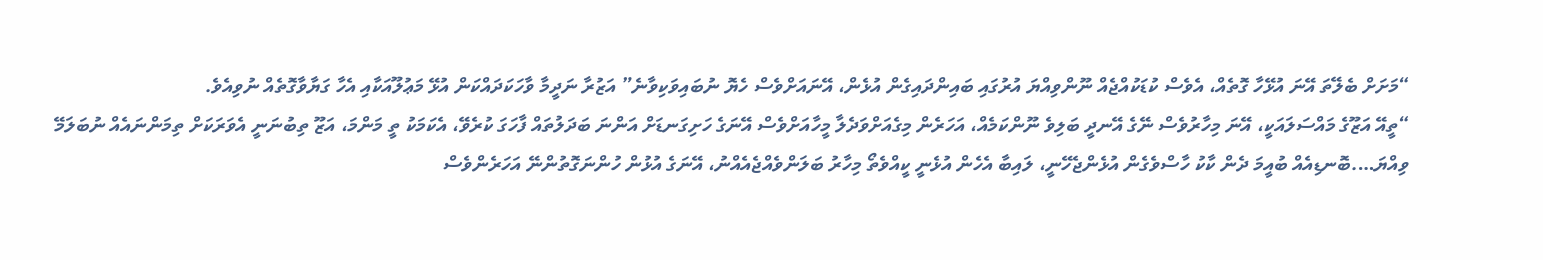“މަށަށް ބެލޭތަ އޭނަ އުޅޭހާ ގޮތެއް، އެވެސް ކުޑަކުއްޖެއް ނޫންވިއްޔަ އުރުގައި ބައިންދައިގެން އުޅެން، އޭނައަށްވެސް ހެޔޮ ނުބައިވަކިވާނެ” އަޒުރާ ނަދީމާ ވާހަކަދައްކަން އުޅޭ މަޢުލޫއަކާއި އެހާ ގަޔާވާގޮތެއް ނުވިއެވެ.
“ތީއޭ އަޒޫގެ މައްސަލައަކީ، އޭނަ މިހާރުވެސް ނޭގެ އޭނދީ ބަލިވެ ނޫންކަމެއް، އަހަރެން މިގެއަށްވަދެލާ މީހާއަށްވެސް އޭނަގެ ހަށިގަނޑަށް އަންނަ ބަދަލުތައް ފާހަގަ ކުރެވޭ، އެކަމަކު ތީ މަންމަ، އަޒޫ ތިބުނަނީ އެވަރަކަށް ތިމަންނައެއް ނުބަލަމޭ ވިއްޔަ….ބޮނޑިއެއް ބުއީމަ ދެން ކާކު ހާސްވެގެން އުޅެންޖެހޭނީ، ލައިބާ އެހެން އުޅެނީ ކީއްވެތޯ މިހާރު ބަލަންވެއްޖެއެއްނު، އޭނަގެ އުޅުން ހުންނަގޮތުންނޭ އަހަރެންވެސް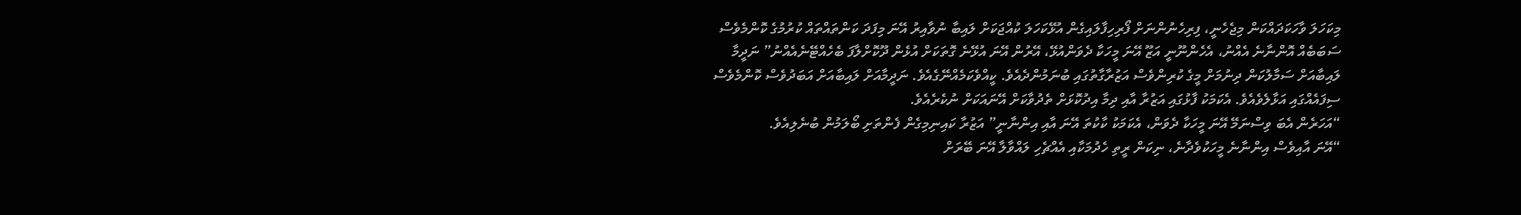މިކަހަލަ ވާހަކަދައްކަން މިޖެހެނީ، ފިރިހެނުންނަށް ފޯރިހިފާލައިގެން އުޅޭކަހަލަ ކުއްޖަކަށް ލައިބާ ނުވާއިރު އޭނަ މިފަދަ ކަންތައްތައް ކުރުމުގެ ކޮންމެވެސް ސަބަބެއް އޮންނާނެ އެއްނު، އެހެންނޫނީ އަޒޫ އޭނަ މީހަކާ ދެވަންއުޅޭ، އޭރުން އޭނަ އުޅޭނެ ގޮތަކަށް އުޅެން ދޫކޮށްލާފަ ބެހެއްޓޭނެއެއްނު” ނަދީމާ ލައިބާއަށް ސަމާލުކަން ދިނުމަށް މީގެ ކުރިންވެސް އަޒުރާގާތުގައި ބުނަމުންދެއެވެ. ކީއްވެކަމެއްނޭގެއެވެ. ނަދީމާއަށް ލައިބާއަށް އަބަދުވެސް ކޮންމެވެސް ސިފައެއްގައި އަޅާލެވެއެވެ. އެކަމަކު ފާޅުގައި އަޒުރާ އާއި ދިމާ އިދުކޮޅަށް ތެދުވާކަށް އޭނައަކަށް ނުކެރެއެވެ.
“އަހަރެން އެބަ ވިސްނަމޭ އޭނަ މީހަކާ ދެވަން، އެކަމަކު ކާކުތަ އޭނަ އާއި އިންނާނީ” އަޒުރާ ކައިނިމިގެން ފެންތަށި ބޯލަމުން ބުނެލިއެވެ.
“އޭނަ އާއިވެސް އިންނާނެ މީހަކުވެދާނެ، ނިކަން ރީތި ހެދުމަކާއި އެއްޗެހި ލައްވާލާ އޭނަ ބޭރަށް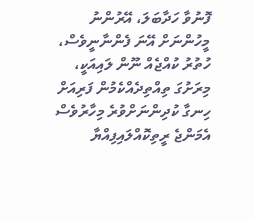ފޮނުވާ ހަދާބަލަ، އޭރުންނު މީހުންނަށް އޭނަ ފެންނާނީވެސް، ހުތުރު ކުއްޖެއް ނޫން ލައިއަކީ، މިރަށުގަ ތިއްތިދެއްކެމުން ފަރިއަށް ހިނގާ ކުދިންނަށްވުރެ މިހާރުވެސް އެމަންޖެ ރީތިކޮއްލައިފިއްޔާ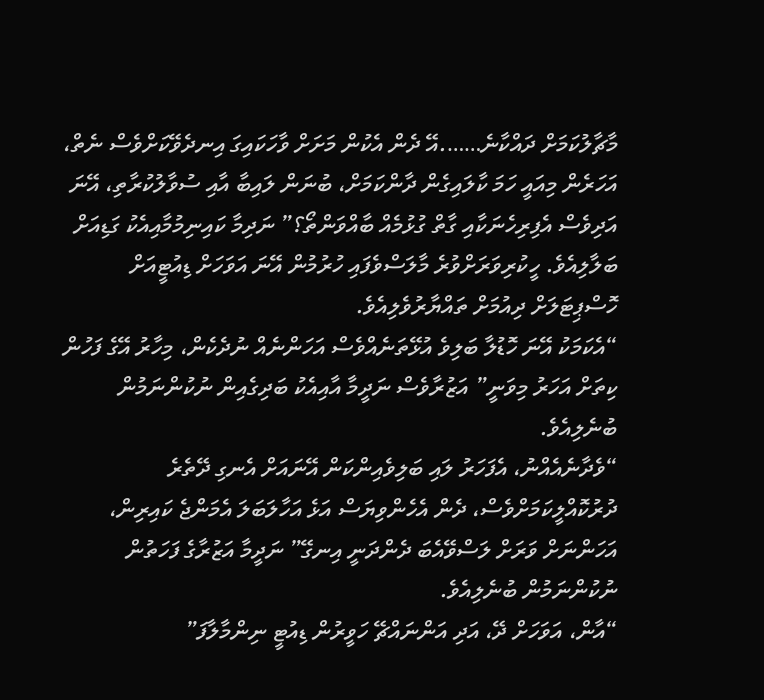މާޗާލުކަމަށް ދައްކާނެ…….އޭ ދެން އެކުން މަށަށް ވާހަކައިގަ އިނދެވޭކަށްވެސް ނެތް، އަހަރެން މިއައީ ހަމަ ކާލައިގެން ދާންކަމަށް، ބުނަން ލައިބާ އާއި ސުވާލުކުރާތި، އޭނަ އަދިވެސް އެފިރިހެނަކާއި ގާތް ގުޅުމެއް ބާއްވަންތޯ؟” ނަދިމާ ކައިނިމުމާއިއެކު ގަޑިއަށް ބަލާލިއެވެ. ހީކުރިވަރަށްވުރެ މާލަސްވެފައި ހުރުމުން އޭނަ އަވަހަށް ޑިއުޓީއަށް ހޮސްޕިޓަލަށް ދިއުމަށް ތައްޔާރުވެލިއެވެ.
“އެކަމަކު އޭނަ ހޮޑުލާ ބަލިވެ އުޅޭތަނެއްވެސް އަހަންނެއް ނުދެކެން، މިހާރު އޭގެ ފަހުން ކިތަށް އަހަރު މިވަނީ” އަޒުރާވެސް ނަދީމާ އާއިއެކު ބަދިގެއިން ނުކުންނަމުން ބުނެލިއެވެ.
“ވެދާނެއެއްނު، އެފަހަރު ލައި ބަލިވެއިންކަން އޭނައަށް އެނގި ދޭތެރެ ދުރުކޮއްލީކަމަށްވެސް، ދެން އެހެންވިޔަސް އަޅެ އަހާލަބަލަ އެމަންޖެ ކައިރިން، އަހަންނަށް ވަރަށް ލަސްވޭއެބަ ދެންދަނީ އިނގޭ” ނަދީމާ އަޒުރާގެ ފަހަތުން ނުކުންނަމުން ބުނެލިއެވެ.
“އާން، އަވަހަށް ދޭ، އަދި އަންނައްޗޭ ހަވީރުން ޑިއުޓީ ނިންމާލާފަ”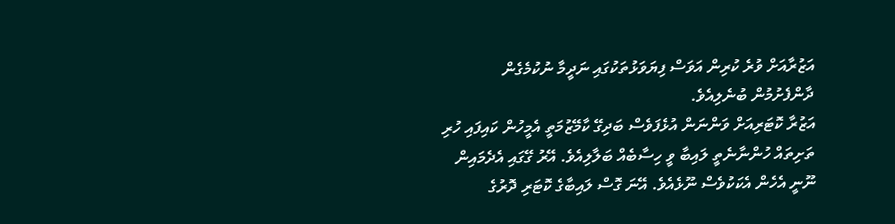އަޒުރާއަށް ވުރެ ކުރިން އަވަސް ފިޔަވަޅުތަކުގައި ނަދީމާ ނުކުމެގެން ދާންފެށުމުން ބުނެލިއެވެ.
އަޒުރާ ކޮޓަރިއަށް ވަންނަން އުޅެފަވެސް ބަދިގޭ ކާމޭޒުމަތީ އެމީހުން ކައިފައި ހުރި ތަށިތައް ހުންނާނެތީ ލައިބާ ވީ ހިސާބެއް ބަލާލިއެވެ. އޭރު ގޭގައި އެދެމައިން ނޫނީ އެހެން އެކަކުވެސް ނޫޅެއެވެ. އޭނަ ގޮސް ލައިބާގެ ކޮޓަރި ދޮރުގެ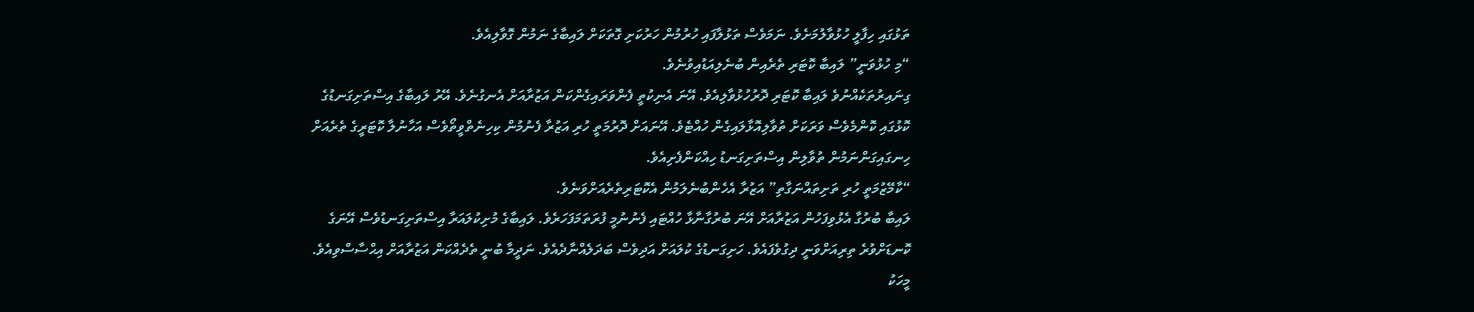ތަޅުގައި ހިފާލީ ހުޅުވާލުމަށެވެ. ނަމަވެސް ތަޅުލާފައި ހުރުމުން ހަރުކަށި ގޮތަކަށް ލައިބާގެ ނަމުން ގޮވާލިއެވެ.
“މި ހުޅުވަނީ” ލައިބާ ކޮޓަރި ތެރެއިން ބުނެލިއަޑުއިވުނެވެ.
ގިނައިރުތަކެއްނުވެ ލައިބާ ކޮޓަރި ދޮރުހުޅުވާލިއެވެ. އޭނަ އެނިކުތީ ފެންވަރައިގެންކަން އަޒުރާއަށް އެނގުނެވެ. އޭރު ލައިބާގެ އިސްތަށިގަނޑުގެ ކޮޅުގައި ކޮންމެވެސް ވަރަކަށް ތުވާލިއޮޅާލައިގެން ހުއްޓެވެ. އޭނައަށް ދޮރުމަތީ ހުރި އަޒުރާ ފެނުމުން ކިހިނެތްވީތޯވެސް އަހާނުލާ ކޮޓަރީގެ ތެރެއަށް ހިނގައިގަންނަމުން ތުވާލިން އިސްތަށިގަނޑު ހިއްކަންފެށިއެވެ.
“ކާމޭޒުމަތީ ހުރި ތަށިތައްނަގާތި” އަޒުރާ އެހެންބުނެލަމުން އެކޮޓަރިތެރެއަށްވަނެވެ.
ލައިބާ ބުރުގާ އެޅުވިފަހުން އަޒުރާއަށް އޭނަ ބުރުގާނާޅާ ހުއްޓައި ފެނުނުމީ ފުރަތަމަފަހަރެވެ. ލައިބާގެ މުށިކުލައަރާ އިސްތަށިގަނޑުވެސް އޭނަގެ ކޮނޑަށްވުރެ ތިރިއަށްވަނީ ދިގުވެފައެވެ. ހަށިގަނޑުގެ ކުލައަށް އަދިވެސް ބަދަލެއްނާދެއެވެ. ނަދީމާ ބުނީ ތެދެއްކަން އަޒުރާއަށް އިޙްސާސްވިއެވެ. މީހަކު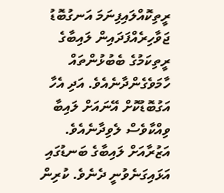ރީތިކޮއްލައިފިނަމަ އަނގުބޮޑު ޖަވާހިރެއްފަދައިން ލައިބާގެ ރީތިކަމުގެ ބެބުޅުންތައް ހާމަވެގެންދާނެއެވެ. އަދި އެހާ އަގުބޮޑުކޮށް އޭނައަށް ލައިބާ ވިއްކާވެސް ލެވިދާނެއެވެ. އަޒުރާއަށް ލައިބާގެ ބަނޑުގައި އަޅައިގަނެވުނީ ދެނެވެ. ކުރިން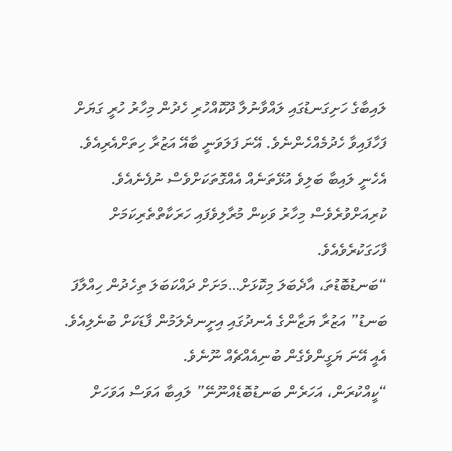ލައިބާގެ ހަށިގަނޑުގައި ލައްވާނުލާ ދޫކޮއްހުރި ހެދުން މިހާރު ހުރީ ގަޔަށް ފަހާފައިވާ ހެދުމެއްހެންނެވެ. އޭނަ ފަލަވަނީ ބާއޭ އަޒުރާ ހިތަށްއެރިއެވެ. އެހެނީ ލައިބާ ބަލިވެ އުޅޭތަނެއް އެއްގޮތަކަށްވެސް ނުފެނެއެވެ. ކުރިއަށްވުރެވެސް މިހާރު ވަކިން މުރާލިވެފައި ހަރަކާތްތެރިކަމަށް ފާހަގަކުރެވެއެވެ.
“ބަނޑުބޮޑުތަ، އާދެބަލަ މިކޮޅަށް…މަށަށް ދައްކަބަލަ ތިހެދުން ހިއްލާފަ ބަނޑު” އަޒުރާ ޔަޒާންގެ އެނދުގައި އިށީނދެލަމުން ފާޑަކަށް ބުނެލިއެވެ. އެއީ އޭނަ ޔަގީންވެގެން ބުނިއެއްޗެއް ނޫނެވެ.
“ކީއްކުރަން، އަހަރެން ބަނޑުބޮޑެއްނޫނޭ” ލައިބާ އަވަސް އަވަހަށް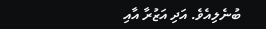ބުނެލިއެވެ. އަދި އަޒުރާ އާއި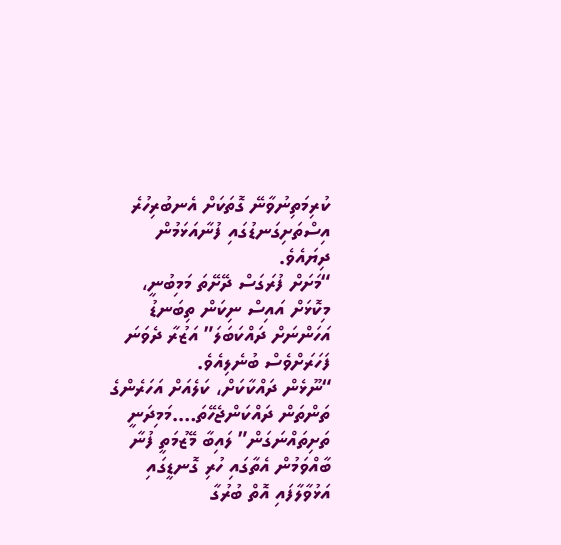ކުރިމަތިނުވާނޭ ގޮތަކަށް އެނބުރިހުރެ އިސްތަށިގަނޑުގައި ފުނާއަޅަމުން ދިޔައެވެ.
“މަށަށް ފުރަގަސް ދޭށޭތަ މަމިބުނީ، މިކޮޅަށް އައިސް ނިކަން ތިބަނޑު އަހަންނަށް ދައްކަބަލަ” އަޒުރާ ދެވަނަ ފަހަރަށްވެސް ބުނެލިއެވެ.
“ނޫޅެން ދައްކާކަށް، ކަލެއަށް އަހަރެންގެ ތަންތަން ދައްކަންޖެހޭތަ….މަމިދަނީ ތަށިތައްނަގަން” ލައިބާ މޭޒުމަތީ ފުނާ ބާއްވަމުން އެތާގައި ހުރި ގޮނޑީގައި އަޅުވާލާފައި އޮތް ބުރުގާ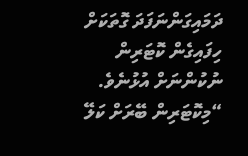ދަމައިގަންނަފަދަ ގޮތަކަށް ހިފައިގެން ކޮޓަރިން ނުކުންނަށް އުޅުނެވެ.
“މިކޮޓަރިން ބޭރަށް ކަލޭ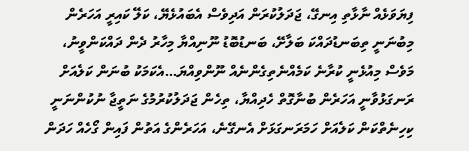ފިޔަވަޅެއް ނާޅާތި އިނގޭ، ޖަދަލުކުރަން އަދިވެސް އެބައުޅެޔޭ، ކަލޭ ކައިރީ އަހަރެން މިބުނަނީ ތިބަނޑުދައްކަ ބަލާށޭ، ބަނޑުބޮޑު ނޫނިއްޔާ މިހާރު ދެން ދައްކަންވީނު، މަވެސް މިއުޅެނީ ކުރާނެ ކަމެއްނެތިގެންނެއް ނޫންވިއްޔަ…އެކަމަކު ބުނަން ކަލެއަށް ރަނގަޅުވާނީ އަހަރެން ބުނާގޮތް ހެދިއްޔާ، ތިހެން ޖަދަލުކުރުމުގެ ނަތީޖާ ނުކުންނަނީ ކިހިނެތްކަން ކަލެއަށް ހަމަރަނގަޅަށް އެނގޭނެ، އަހަރެންގެ އަތުން ފައިން ގޯހެއް ހަދަން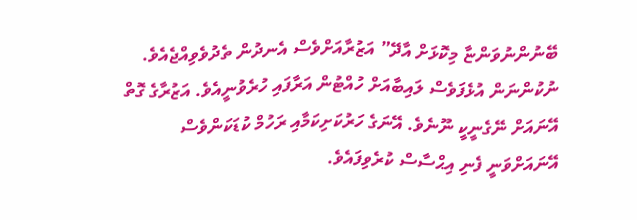ބޭނުންނުވަންޏާ މިކޮޅަށް އާދޭ” އަޒުރާއަށްވެސް އެނދުން ތެދުވެވިއްޖެއެވެ.
ނުކުންނަން އުޅެފަވެސް ލައިބާއަށް ހުއްޓުން އަރާފައި ހުރެވުނީއެވެ. އަޒުރާގެ ގޮތް އޭނައަށް ނޭގެނީކީ ނޫނެވެ. އޭނަގެ ހަރުކަށިކަމާއި ރަހުމް ކުޑަކަންވެސް އޭނައަށްވަނީ ފެނި އިޙްސާސް ކުރެވިފައެވެ.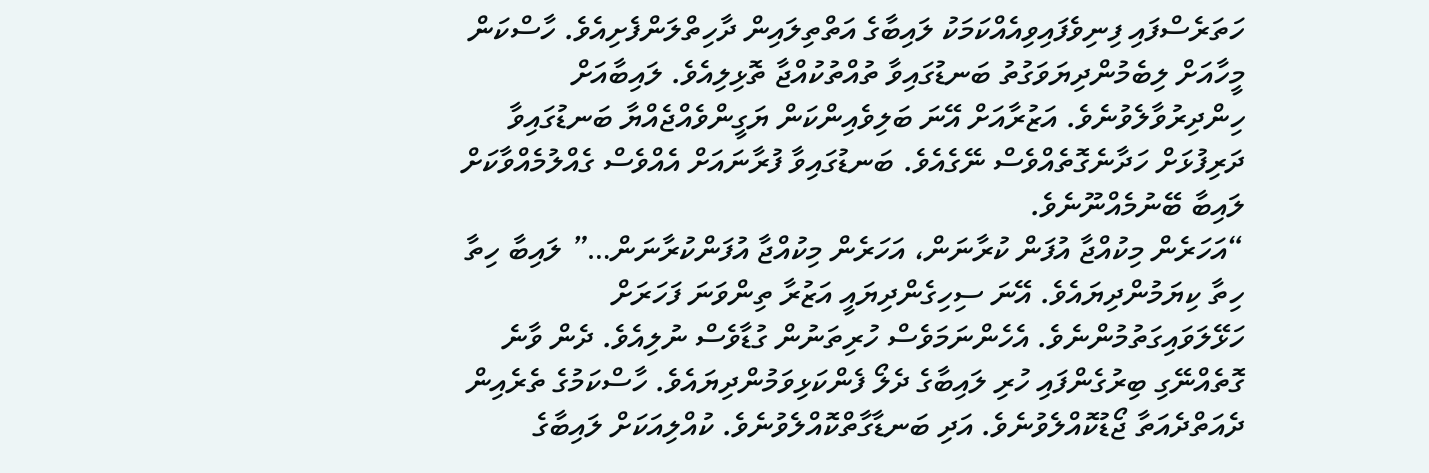ހަތަރެސްފައި ފިނިވެފައިވިއެއްކަމަކު ލައިބާގެ އަތްތިލައިން ދާހިތްލަންފެށިއެވެ. ހާސްކަން މީހާއަށް ލިބެމުންދިޔަވަގުތު ބަނޑުގައިވާ ތުއްތުކުއްޖާ ތޮޅިލިއެވެ. ލައިބާއަށް ހިންދިރުވާލެވުނެވެ. އަޒުރާއަށް އޭނަ ބަލިވެއިންކަން ޔަގީންވެއްޖެއްޔާ ބަނޑުގައިވާ ދަރިފުޅަށް ހަދާނެގޮތެއްވެސް ނޭގެއެވެ. ބަނޑުގައިވާ ފުރާނައަށް އެއްވެސް ގެއްލުމެއްވާކަށް ލައިބާ ބޭނުމެއްނޫނެވެ.
“އަހަރެން މިކުއްޖާ އުފަން ކުރާނަން، އަހަރެން މިކުއްޖާ އުފަންކުރާނަން…” ލައިބާ ހިތާ ހިތާ ކިޔަމުންދިޔައެވެ. އޭނަ ސިހިގެންދިޔައީ އަޒުރާ ތިންވަނަ ފަހަރަށް ހަޅޭލަވައިގަތުމުންނެވެ. އެހެންނަމަވެސް ހުރިތަނުން ގުޑާވެސް ނުލިއެވެ. ދެން ވާނެ ގޮތެއްނޭގި ބިރުގެންފައި ހުރި ލައިބާގެ ދެލޯ ފެންކަޅިވަމުންދިޔައެވެ. ހާސްކަމުގެ ތެރެއިން ދެއަތްދެއަތާ ޖޯޑުކޮއްލެވުނެވެ. އަދި ބަނޑާގާތްކޮއްލެވުނެވެ. ކުއްލިއަކަށް ލައިބާގެ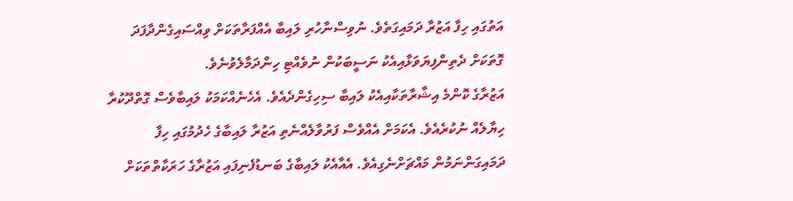އަތުގައި ހިފާ އަޒުރާ ދަމައިގަތެވެ. ނުވިސްނާހުރި ލައިބާ އެއްފަރާތަކަށް ވިއްސައިގެންދާފަދަ ގޮތަކަށް ދެތިންފިޔަވަޅާއިއެކު ނަސީބަކުން ނުވެއްޓި ހިންދަމާލެވުނެވެ.
އަޒުރާގެ ކޮންމެ އިޝާރާތަކާއިއެކު ލައިބާ ސިހިގެންދެއެވެ. އެހެނެއްކަމަކު ލައިބާވެސް ގޮތްދޫކުރާ ހިޔާލެއް ނުކުރެއެވެ. އެކަމަށް އެއްވެސް ފަރުވާލެއްނެތި އަޒުރާ ލައިބާގެ ހެދުމުގައި ހިފާ ދަމައިގަންނަމުން މައްޗަށްނެގިއެވެ. އެއާއެކު ލައިބާގެ ބަނޑުފެނިފައި އަޒުރާގެ ހަރަކާތްތަކަށް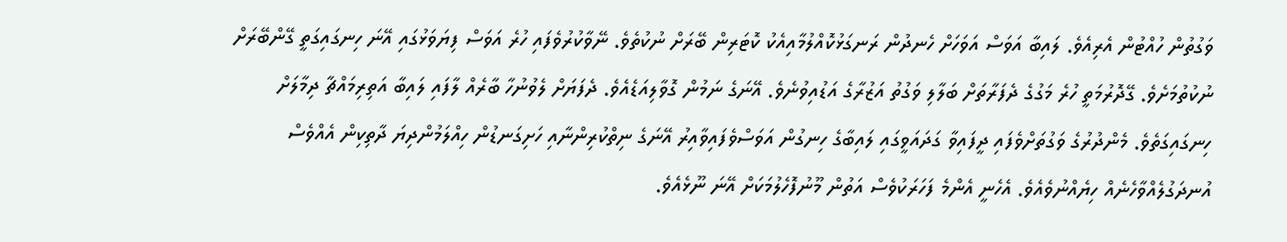ވަގުތުން ހުއްޓުން އެރިއެވެ. ލައިބާ އަވަސް އަވަހަށް ހެނދުން ރަނގަޅުކޮއްލުމާއިއެކު ކޮޓަރިން ބޭރަށް ނުކުތެވެ. ނޭވާކުރުވެފައި ހުރެ އަވަސް ފިޔަވަޅުގައި އޭނަ ހިނގައިގަތީ ގޭންބޭރަށް ނުކުތުމަށެވެ. ގޭދޮރުމަތީ ހުރެ މަގުގެ ދެފަރާތަށް ބަލާލި ވަގުތު އަޒުރާގެ އަޑުއިވުނެވެ. އޭނަގެ ނަމުން ގޮވާލިއަޑެއެވެ. ދެފަޔަށް ލެވުނުހާ ބާރެއް ލާފައި ލައިބާ އަތިރިމައްޗާ ދިމާލަށް ހިނގައިގަތެވެ. މެންދުރުގެ ވަގުތަށްވެފައި ދީފައިވާ ގަދައަވީގައި ލައިބާގެ ހިނގުން އަވަސްވެފައިވާއިރު އޭނަގެ ނިތްކުރިންނާއި ހަށިގަނޑުން ހިއްލަމުންދިޔަ ދާތިކިން އެއްވެސް އުނދަގުލެއްވާހެނެއް ހިޔެއްނުވެއެވެ. އެހެނީ އެންމެ ފަހަރަކުވެސް އަތުން މޫނުފޮހެލުމަކަށް އޭނަ ނޫޅެއެވެ.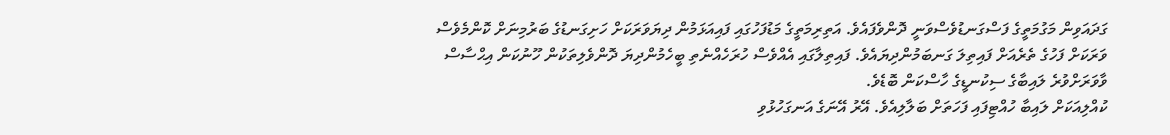ގަދައަވިން މަގުމަތީގެ ފަސްގަނޑުވެސްވަނީ ދޮންވެފައެވެ. އަތިރިމަތީގެ މަޑުފަހުގައި ފައިއަޅަމުން ދިޔަވަރަކަށް ހަށިގަނޑުގެ ބަރުމިނަށް ކޮންމެވެސް ވަރަކަށް ފަހުގެ ތެރެއަށް ފައިތިލަ ގަނބަމުންދިޔައެވެ. ފައިތިލާގައި އެއްވެސް ހުރަހެއްނެތި ބީހެމުންދިޔަ ދޮންވެލިތަކުން ހޫނުކަން އިޙްސާސް ވާވަރަށްވުރެ ލައިބާގެ ސިކުނޑީގެ ހާސްކަން ބޮޑެވެ.
ކުއްލިއަކަށް ލައިބާ ހުއްޓިފައި ފަހަތަށް ބަލާލިއެވެ. އޭރު އޭނަގެ އަނގަހުޅުވި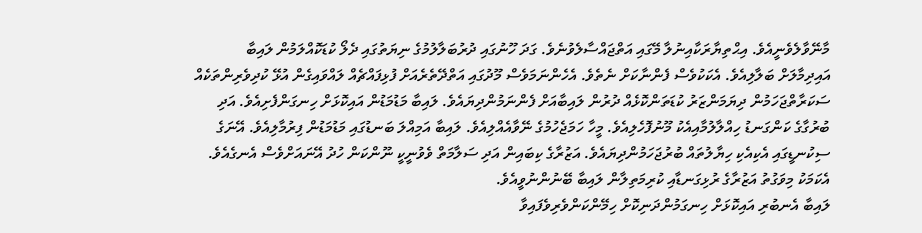މާނޭވާލެވެނީއެވެ. އިޙްތިޔާރަކާއިނުލާ މޭގައި އަތްޖައްސާލެވުނެވެ. ގަދަ ހޫނުގައި ދުރުބަލާލުމުގެ ނިޔަތުގައި ދެލޯ ކުޑަކޮއްލަމުން ލައިބާ އައިދިމާލަށް ބަލާލިއެވެ. އެކަކުވެސް ފެންނާކަށް ނެތެވެ. އެހެންނަމަވެސް މޫދުގައި އަތްދޭތެރެއަށް ފުޅިފައްޗެއް ލައްވައިގެން އުޅޭ ކުދިވެރިންތަކެއް ސަކަރާތްޖަހަމުން ދިޔަމަންޒަރު ކުޑަތަންކޮޅެއް ދުރުން ލައިބާއަށް ފެންނަމުންދިޔައެވެ. ލައިބާ މަޑުމަޑުން އައިކޮޅަށް ހިނގަންފެށިއެވެ. އަދި ބުރުގާގެ ކަންގަނޑު ހިއްލާލުމާއިއެކު މޫނުފޮހެލިއެވެ. މީހާ ހަމަޖެހުމުގެ ނޭވާއެއްލިއެވެ. ލައިބާ އަމިއްލަ ބަނޑުގައި މަޑުމަޑުން ފިރުމާލިއެވެ. އޭނަގެ ސިކުނޑީގައި އެކިއެކި ހިޔާލުތައް ބުރުޖަހަމުންދިޔައެވެ. އަޒުރާގެ ކިބައިން އަދި ސަލާމަތް ވެވުނީކީ ނޫންކަން ހުދު އޭނައަށްވެސް އެނގެއެވެ. އެކަމަކު މިވަގުތު އަޒުރާގެ ރުޅިގަނޑާއި ކުރިމަތިލާން ލައިބާ ބޭނުންނުވީއެވެ.
ލައިބާ އެނބުރި އައިކޮޅަށް ހިނގަމުންދަނިކޮށް ހިމޭންކަންވެރިވެފައިވާ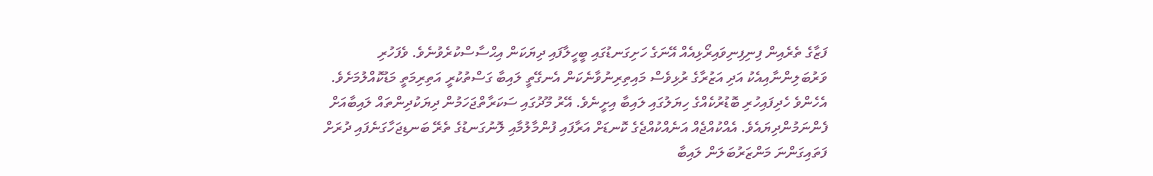ފަޒާގެ ތެރެއިން ފިނިފިނިވައިރޯޅިއެއް އޭނަގެ ހަށިގަނޑުގައި ބީހީލާފައި ދިޔަކަން އިޙްސާސްކުރެވުނެވެ. ވެފަހުރި ވަރުބަލިންނާއިއެކު އަދި އަޒުރާގެ ރުޅިވެސް މައިތިރިނުވާނެކަން އެނގޭތީ ލައިބާ ގަސްތުކުރީ އަތިރިމަތީ މަޑުކޮއްލުމަށެވެ. އެހެންވެ ހެދިފައިހުރި ބޮޑުރުކެއްގެ ހިޔަލުގައި ލައިބާ އިށީނެވެ. އޭރު މޫދުގައި ސަކަރާތްޖަހަމުން ދިޔަކުދިންތައް ލައިބާއަށް ފެންނަމުންދިޔައެވެ. އެއްކުއްޖެއް އަނެއްކުއްޖެގެ ކޮނޑަށް އަރާފައި ފުންމާލުމާއި ލޮނުގަނޑުގެ ތެރޭ ބަނޑިޖަހާގަނެފައި ދުރަށް ފަތައިގަންނަ މަންޒަރުބަލަން ލައިބާ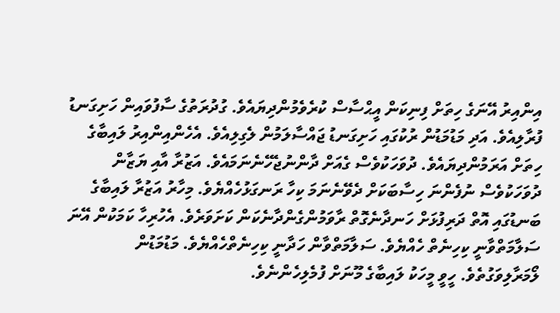އިންއިރު އޭނަގެ ހިތަށް ފިނިކަން އީޙްސާސް ކުރެވެމުންދިޔައެވެ. ގުދުރަތުގެ ސާފުވައިން ހަށިގަނޑު ފުރާލިއެވެ. އަދި މަޑުމަޑުން ރުކުގައި ހަށިގަނޑު ޖައްސާލަމުން ލެގިލިއެވެ. އެހެންއިންއިރު ލައިބާގެ ހިތަށް އަރަމުންދިޔައެވެ. ދުވަހަކުވެސް ގެއަށް ދާންނުޖެހޭނެނަމައެވެ. އަޒުރާ އާއި ޔަޒާން ދުވަހަކުވެސް ނުފެންނަ ހިސާބަކަށް ދެވޭނެނަމަ ކިހާ ރަނގަޅުހެއްޔެވެ. މިހާރު އަޒުރާ ލައިބާގެ ބަނޑުގައި އޮތް ދަރިފުޅަށް ހަނދާނެގޮތް ރާވަމުންގެންދާނެކަން ކަށަވަރެވެ. އެހުރިހާ ކަމަކުން އޭނަ ސަލާމަތްވާނީ ކިހިނެތް ހެއްޔެވެ. ސަލާމަތްވާން ހަދާނީ ކިހިނެތްހެއްޔެވެ. މަޑުމަޑުން ލޯމަރާލިވަގުތެވެ. ހީވީ މީހަކު ލައިބާގެ މޫނަށް ފުމެލިހެންނެވެ.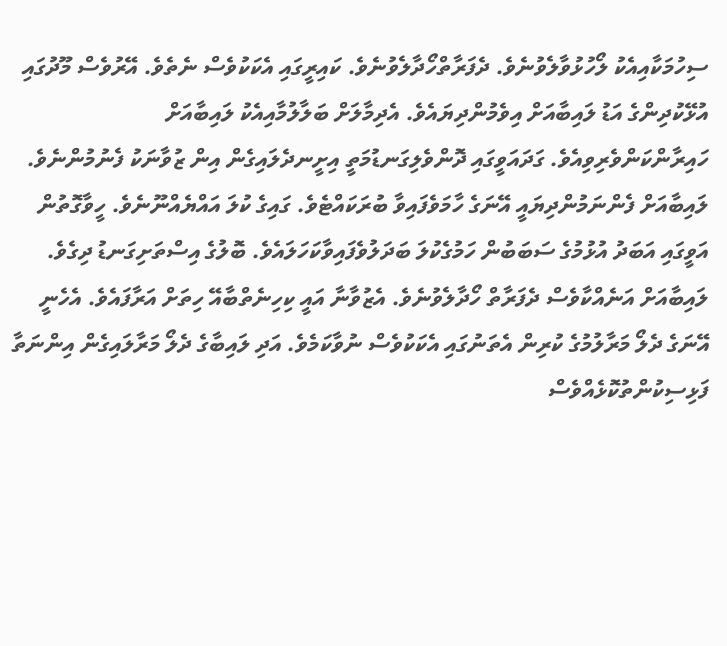ސިހުމަކާއިއެކު ލޯހުޅުވާލެވުނެވެ. ދެފަރާތްހޯދާލެވުނެވެ. ކައިރީގައި އެކަކުވެސް ނެތެވެ. އޭރުވެސް މޫދުގައި އުޅޭކުދިންގެ އަޑު ލައިބާއަށް އިވެމުންދިޔައެވެ. އެދިމާލަށް ބަލާލުމާއިއެކު ލައިބާއަށް ހައިރާންކަންވެރިވިއެވެ. ގަދައަވީގައި ދޮންވެލިގަނޑުމަތީ އިށީނދެލައިގެން އިން ޒުވާނަކު ފެނުމުންނެވެ. ލައިބާއަށް ފެންނަމުންދިޔައީ އޭނަގެ ހާމަވެފައިވާ ބުރަކައްޓެވެ. ގައިގެ ކުލަ އައްޔެއްނޫނެވެ. ހީވާގޮތުން އަވީގައި އަބަދު އުޅުމުގެ ސަބަބުން ހަމުގެކުލަ ބަދަލުވެފައިވާކަހަލައެވެ. ބޮލުގެ އިސްތަށިގަނޑު ދިގެވެ. ލައިބާއަށް އަނެއްކާވެސް ދެފަރާތް ހޯދާލެވުނެވެ. އެޒުވާނާ އައީ ކިހިނެތްބާއޭ ހިތަށް އަރާފައެވެ. އެހެނީ އޭނަގެ ދެލޯ މަރާލުމުގެ ކުރިން އެތަނުގައި އެކަކުވެސް ނުވާކަމެވެ. އަދި ލައިބާގެ ދެލޯ މަރާލައިގެން އިންނަތާ ފަޅިސިކުންތުކޮޅެއްވެސް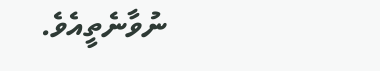ނުވާނެތީއެވެ.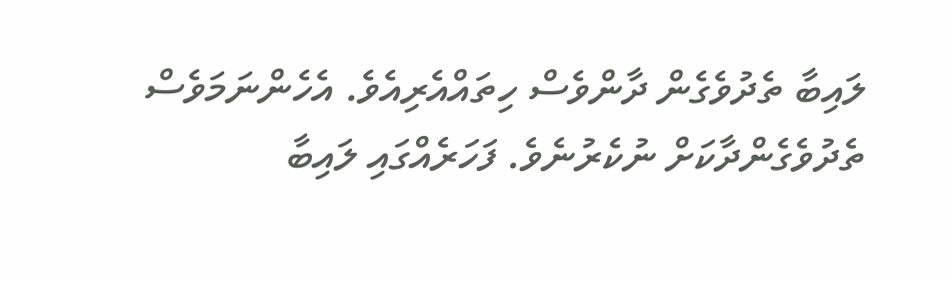ލައިބާ ތެދުވެގެން ދާންވެސް ހިތައްއެރިއެވެ. އެހެންނަމަވެސް ތެދުވެގެންދާކަށް ނުކެރުނެވެ. ފަހަރެއްގައި ލައިބާ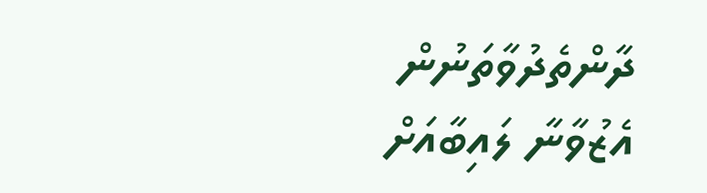ދާންތެދުވާތަނުން އެޒުވާނާ ލައިބާއަށް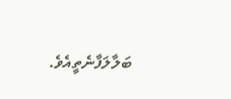ބަލާލަފާނެތީއެވެ.